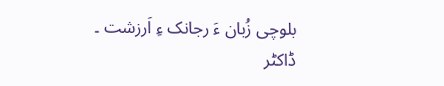بلوچی زُبان ءَ رجانک ءِ اَرزشت ۔ ڈاکٹر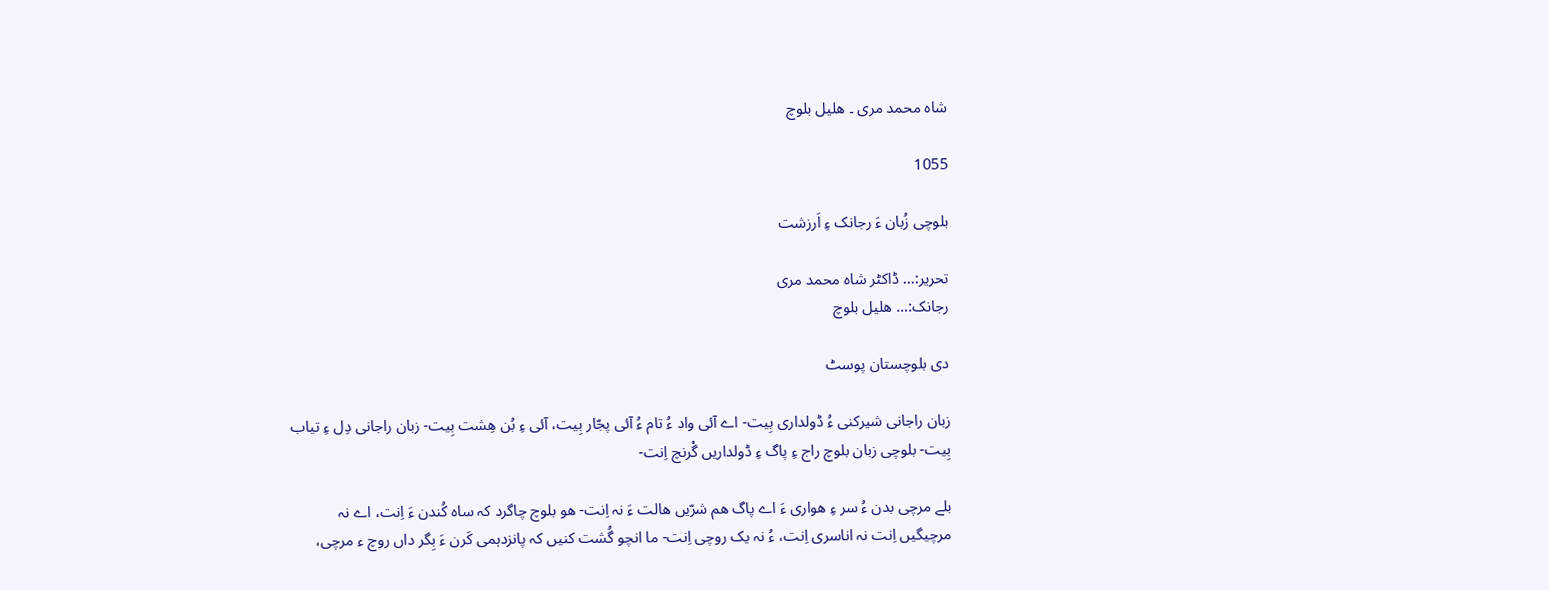شاہ محمد مری ۔ ھلیل بلوچ

1055

بلوچی زُبان ءَ رجانک ءِ اَرزشت

تحریر:… ڈاکٹر شاہ محمد مری
رجانک:… ھلیل بلوچ

دی بلوچستان پوسٹ

زبان راجانی شیرکنی ءُ ڈولداری بِیت- اے آئی واد ءُ تام ءُ آئی پجّار بِیت، آئی ءِ بُن ھِشت بِیت- زبان راجانی دِل ءِ تیاب بِیت- بلوچی زبان بلوچ راج ءِ پاگ ءِ ڈولداریں گْرنچ اِنت-

بلے مرچی بدن ءُ سر ءِ ھواری ءَ اے پاگ ھم شرّیں ھالت ءَ نہ اِنت- ھو بلوچ چاگرد کہ ساہ کُندن ءَ اِنت، اے نہ مرچیگیں اِنت نہ اناسری اِنت، ءُ نہ یک روچی اِنت- ما انچو گُشت کنیں کہ پانزدہمی کَرن ءَ بِگر داں روچ ء مرچی،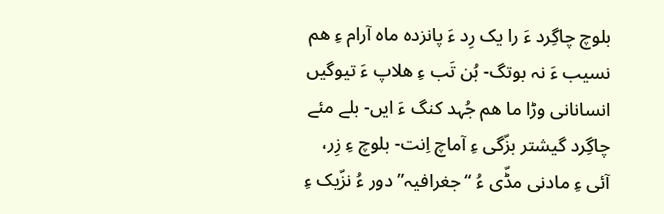بلوچ چاگِرد ءَ را یک رِد ءَ پانزدہ ماہ آرام ءِ ھم نسیب ءَ نہ بوتگ- بُن تَب ءِ ھلاپ ءَ تیوگیں انسانانی وڑا ما ھم جُہد کنگ ءَ ایں- بلے مئے چاگِرد گیشتر بزّگی ءِ آماچ اِنت- بلوچ ءِ زِر، آئی ءِ مادنی مڈّی ءُ “جغرافیہ” دور ءُ نزّیک ءِ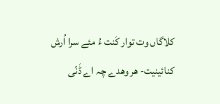کلاگاں وت توار کَنت ءُ مئے سرا اُرش کنائینیت- ھر وھدے چہ اے ڈَنّی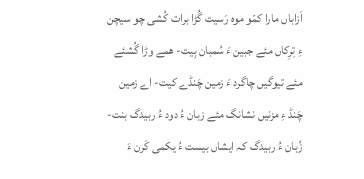اَزاباں مارا کمّو موہ رَسیت گُڑا برات کُشی چو سیچن ءِ تِرِکاں مئے جبین ءَ سُمبان بِیت- ھمے وڑا گُشئے مئے تیوگیں چاگرد ءَ زمین چَنڈے کیت- اے زمین چَنڈ ءِ مزنیں نشانگ مئے زبان ءُ دود ءُ ربیدگ بنت- زُبان ءُ ربیدگ کہ ایشاں بیست ءُ یکمی کَرن ءَ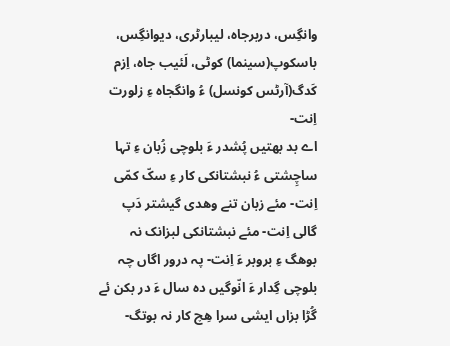وانگِس، دربرجاہ، لیبارٹری، دیوانگِس، باسکوپ(سینما) کوٹی، لَئیب جاہ، اِزم کَدگ(آرٹس کونسل) ءُ وانگجاہ ءِ زلورت اِنت-
اے بد بھتیں پُشدر ءَ بلوچی زُبان ءِ تہا ساچِشتی ءُ نبشتانکی کار ءِ سکّ کمّی اِنت- مئے زبان تنے وھدی گیشتر دَپ گالی اِنت- مئے نبشتانکی لبزانک نہ بوھگ ءِ بروبر ءَ اِنت- پہ درور اگاں چہ بلوچی گِدار ءَ انّوگیں دہ سال ءَ در بکن ئے گُڑا بزاں ایشی سرا ھِچ کار نہ بوتگ-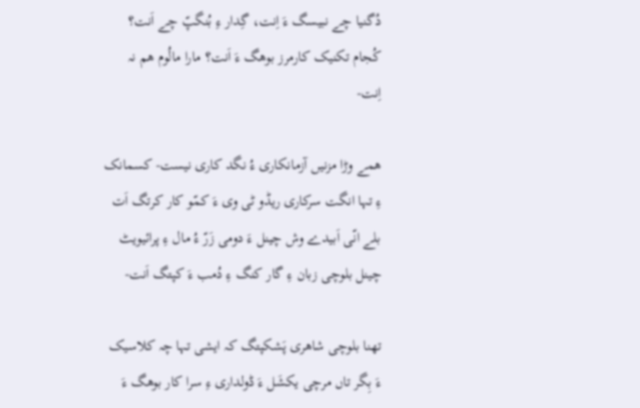دُگنیا چے نبیسگ ءَ اِنت، گِدار ءِ بُنگپّ چے اَنت؟ کُجام تکنیک کارمرز بوھگ ءَ اَنت؟ مارا مالُوم ھم نہ اِنت-

ھمے وڑا مزنیں آزمانکاری ءُ نگد کاری نیست- کسمانک ءِ تہا انگت سرکاری ریڈو ٹی وی ءَ کمّو کار کرتگ اَت بلے انّی اَبیدے وش چینل ءَ دومی زَرّ ءُ مال ءِ پرائیویٹ چینل بلوچی زبان ءِ گار کنگ ءِ دُمب ءَ کپتگ اَنت-

تھنا بلوچی شاھری پَشکپتگ کہ ایشی تہا چہ کلاسیک ءَ بِگر تاں مرچی یکشَل ءَ ڈولداری ءِ سرا کار بوھگ ءَ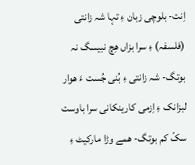اِنت- بلوچی زبان ءِ تہا شہ زانتی (فلسفہ) ءِ سرا بزاں ھِچ نبیسگ نہ بوتگ- شہ زانتی ءِ بُنی جُست ءَ ھوار لبزانک ءِ اِزمی کارینکانی سرا باوست سکّ کم بوتگ- ھمے وڑا مارکیٹ ءِ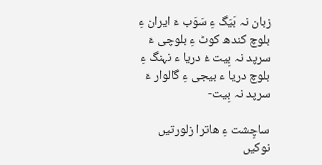زبان نہ بَیَگ ءِ سَوَب ءَ ایران ءِ بلوچ کندھ کوٹ ءِ بلوچی ءَ سرپد نہ بِیت ءُ دریا ء نہنگ ءِ بلوچ دریا ء بیجی ءِ گالوار ءَ سرپد نہ بِیت-

ساچِشت ءِ ھاترا زلورتیں نوکیں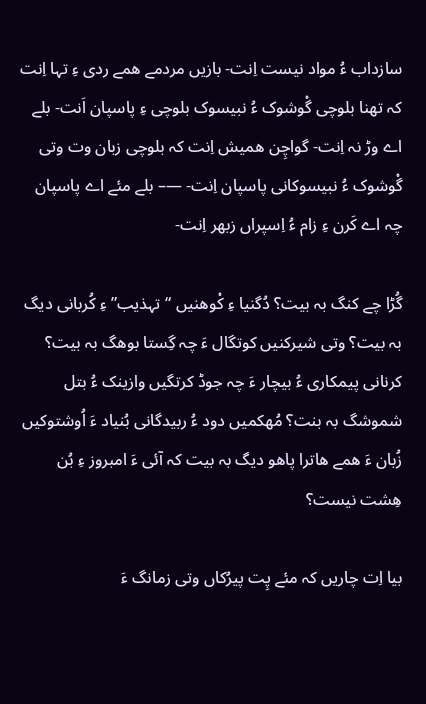سازداب ءُ مواد نیست اِنت- بازیں مردمے ھمے ردی ءِ تہا اِنت کہ تھنا بلوچی گْوشوک ءُ نبیسوک بلوچی ءِ پاسپان اَنت- بلے اے وڑ نہ اِنت- گواچِن ھمیش اِنت کہ بلوچی زبان وت وتی گْوشوک ءُ نبیسوکانی پاسپان اِنت- —– بلے مئے اے پاسپان چہ اے کَرن ءِ زام ءُ اِسپراں زبھر اِنت-

گُڑا چے کنگ بہ بیت؟ دُگنیا ءِ کْوھنیں “تہذیب” ءِ کُربانی دیگ بہ بیت؟ وتی شیرکنیں کوتگال ءَ چہ گِستا بوھگ بہ بیت؟ کرنانی پیمکاری ءُ بیچار ءَ چہ جوڈ کرتگیں وازینک ءُ بتل شموشگ بہ بنت؟ مُھکمیں دود ءُ ربیدگانی بُنیاد ءَ اُوشتوکیں زُبان ءَ ھمے ھاترا پاھو دیگ بہ بیت کہ آئی ءَ امبروز ءِ بُن ھِشت نیست؟

بیا اِت چاریں کہ مئے پِت پیرُکاں وتی زمانگ ءَ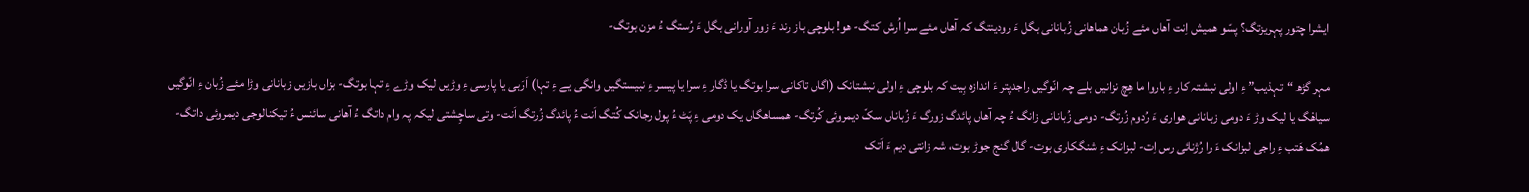ایشرا چتور پہریزتگ؟ پسّو ھمیش اِنت آھاں مئے زُبان ھماھانی زُبانانی بگل ءَ رودینتگ کہ آھاں مئے سرا اُرش کتگ- ھو! بلوچی باز رند ءَ زور آورانی بگل ءَ رُستگ ءُ مزن بوتگ-

مہر گڑھ “تہذیب” ءِ اولی نبشتہ کار ءِ باروا ما ھِچ نزانیں بلے چہ انّوگیں راجدپتر ءَ اندازہ بِیت کہ بلوچی ءِ اولی نبشتانک (اگاں تاکانی سرا بوتگ یا ڈگار ءِ سرا یا پیسر ءِ نبیستگیں وانگی یے ءِ تہا) اَرَبی یا پارسی ءِ وڑیں لیک وڑے ءِ تہا بوتگ- بزاں بازیں زبانانی وڑا مئے زُبان ءِ انّوگیں سیاھْگ یا لیک وڑ ءَ دومی زبانانی ھواری ءَ رُدوم زُرتگ- دومی زُبانانی زانگ ءُ چہ آھاں پائدگ زورگ ءَ زُباناں سکّ دیمروئی کُرتگ- ھمساھگاں یک دومی ءِ پَٹ ءُ پول رجانک کُتگ اَنت ءُ پائدگ زُرتگ اَنت- وتی ساچِشتی لیکہ پہ وام داتگ ءُ آھانی سائنس ءُ تیکنالوجی دیمروئی داتگ- ھمُک ھَتب ءِ راجی لبزانک ءَ را رُژنائی رس اِت- لبزانک ءِ شنگکاری بوت- گال گنج جوڑ بوت، شہ زانتی دیم ءَ اَتک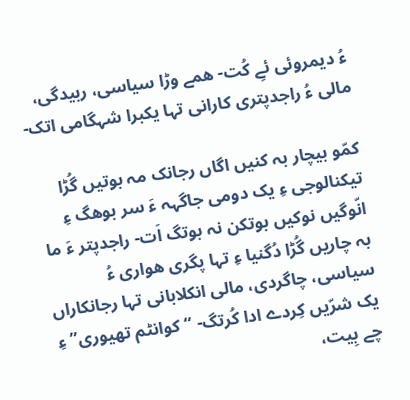ءُ دیمروئی ئےِ کُت- ھمے وڑا سیاسی، ربیدگی، مالی ءُ راجدپتری کارانی تہا یکبرا شہگامی اتک-

کمّو بیچار بہ کنیں اگاں رجانک مہ بوتیں گُڑا تیکنالوجی ءِ یک دومی جاگہہ ءَ سر بوھگ ءِ انّوگیں نوکیں بوتکن نہ بوتگ اَت- راجدپتر ءَ ما بہ چاریں گُڑا دُگنیا ءِ تہا پگری ھواری ءُ سیاسی، چاگردی، مالی انکلابانی تہا رجانکاراں یک شرّیں کِردے ادا کُرتگ- “کوانٹم تھیوری” ءِ چے بِیت،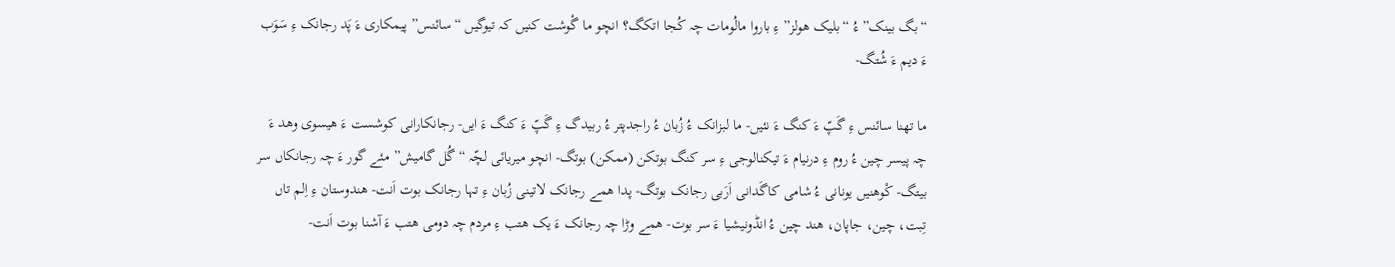“بگ بینک” ءُ “بلیک ھولز” ءِ باروا مالُومات چہ کُجا اتکگ؟ انچو ما گْوشت کنیں کہ تیوگیں “سائنس” پیمکاری ءَ پَد رجانک ءِ سَوَب ءَ دیم ءَ شُتگ-

ما تھنا سائنس ءِ گَپّ ءَ کنگ ءَ نئیں- ما لبزانک ءُ زُبان ءُ راجدپتر ءُ ربیدگ ءِ گَپّ ءَ کنگ ءَ ایں- رجانکارانی کوشست ءَ ھیسوی وھد ءَ چہ پیسر چین ءُ روم ءِ درنیام ءَ تیکنالوجی ءِ سر کنگ بوتکن (ممکن) بوتگ- انچو میریائی لچّہ “گُل گامیش” مئے گور ءَ چہ رجانکاں سر بیتگ- کْوھنیں یونانی ءُ شامی کاگَدانی اَرَبی رجانک بوتگ- پدا ھمے رجانک لاتینی زُبان ءِ تہا رجانک بوت اَنت- ھندوستان ءِ اِلم تاں تِبت، چین، جاپان، ھند چین ءُ انڈونیشیا ءَ سر بوت- ھمے وڑا چہ رجانک ءَ یک ھتب ءِ مردم چہ دومی ھتب ءَ آشنا بوت اَنت-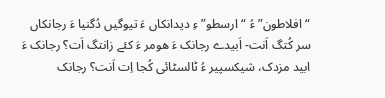“افلاطون” ءُ “ارسطو” ءِ دیدانکاں ءَ تیوگیں دُگنیا ءَ رجانکاں سر کُتگ اَنت- اَبیدے رجانک ءَ ھومر ءَ کئے زانتگ اَت؟ رجانک ءَ ابید مزدک، شیکسپیر ءُ ٹالسٹائی کُجا اِت اَنت؟ رجانک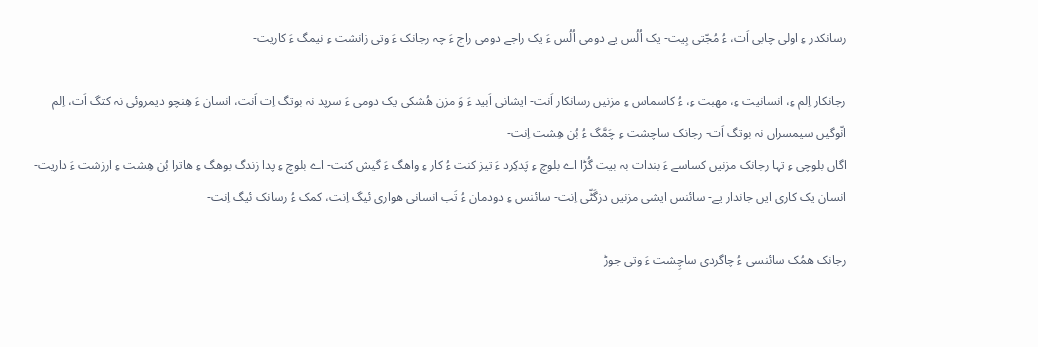رسانکدر ءِ اولی چابی اَت، ءُ مُجّتی بِیت- یک اُلُس یے دومی اُلُس ءَ یک راجے دومی راج ءَ چہ رجانک ءَ وتی زانشت ءِ نیمگ ءَ کاریت-

رجانکار اِلم ءِ، انسانیت ءِ، مھبت ءِ، ءُ کاسماس ءِ مزنیں رسانکار اَنت- ایشانی اَبید ءَ وَ مزن ھُشکی یک دومی ءَ سرپد نہ بوتگ اِت اَنت، انسان ءَ ھِنچو دیمروئی نہ کتگ اَت، اِلم انّوگیں سیمسراں نہ بوتگ اَت- رجانک ساچشت ءِ چَمَّگ ءُ بُن ھِشت اِنت-
اگاں بلوچی ءِ تہا رجانک مزنیں کساسے ءَ بندات بہ بیت گُڑا اے بلوچ ءِ پَدکِرد ءَ تیز کنت ءُ کار ءِ واھگ ءَ گیش کنت- اے بلوچ ءِ پدا زندگ بوھگ ءِ ھاترا بُن ھِشت ءِ ارزشت ءَ داریت- انسان یک کاری ایں جاندار یے- سائنس ایشی مزنیں دزگَٹّی اِنت- سائنس ءِ دودمان ءُ تَب انسانی ھواری ئیگ اِنت، کمک ءُ رسانک ئیگ اِنت-

رجانک ھمُک سائنسی ءُ چاگردی ساچِشت ءَ وتی جوڑ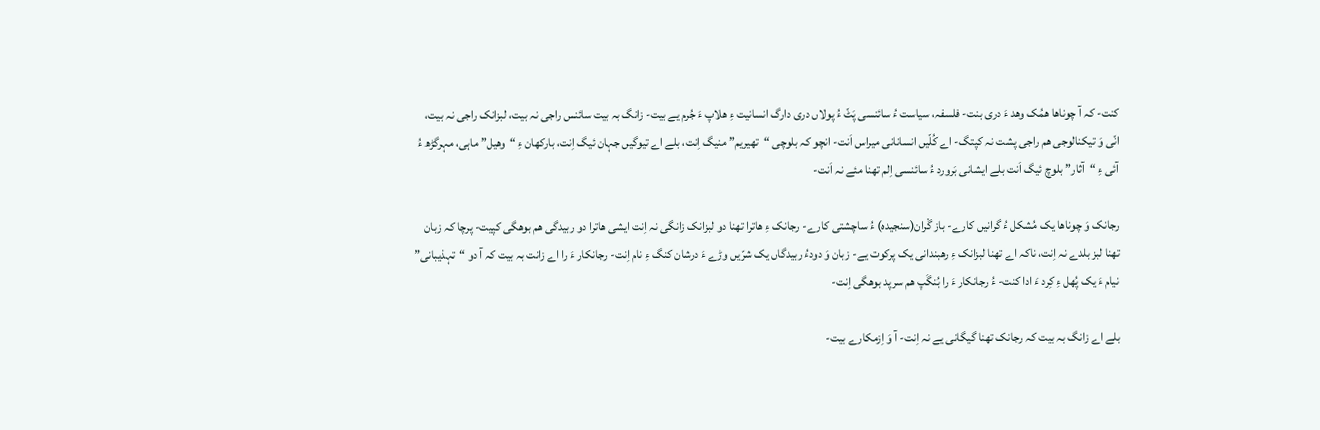کنت- کہ آ چوناھا ھمُک وھد ءَ دری بنت- فلسفہ، سیاست ءُ سائنسی پَٹّ ءُ پولاں دری دارگ انسانیت ءِ ھلاپ ءَ جُرم یے بیت- زانگ بہ بیت سائنس راجی نہ بیت، لبزانک راجی نہ بیت، انّی وَ تیکنالوجی ھم راجی پشت نہ کپتگ- اے کُلّیں انسانانی میراس اَنت- انچو کہ بلوچی “تھیریم” منیگ اِنت، بلے اے تیوگیں جہان ئیگ اِنت، بارکھان ءِ “وھیل” ماہی، مہرگڑھ ءُ آئی ءِ “آثار” بلوچ ئیگ اَنت بلے ایشانی بَرورد ءُ سائنسی اِلم تھنا مئے نہ اَنت-

رجانک وَ چوناھا یک مُشکل ءُ گرانیں کارے- باز گْران(سنجیدہ) ءُ ساچشتی کارے- رجانک ءِ ھاترا تھنا دو لبزانک زانگی نہ اِنت ایشی ھاترا دو ربیدگی ھم بوھگی کپیت- پرچا کہ زبان تھنا لبز بلدے نہ اِنت، ناکہ اے تھنا لبزانک ءِ رھبندانی یک پرکوت یے- زبان وَ دودءُ ربیدگاں یک شرّیں وڑے ءَ درشان کنگ ءِ نام اِنت- رجانکار ءَ را اے زانت بہ بیت کہ آ دو “تہذیبانی” نیام ءَ یک پُھل ءِ کِرد ءَ ادا کنت- ءُ رجانکار ءَ را بُنگَپ ھم سرپد بوھگی اِنت-

بلے اے زانگ بہ بیت کہ رجانک تھنا گیگانی یے نہ اِنت- آ وَ اِزمکارے بیت-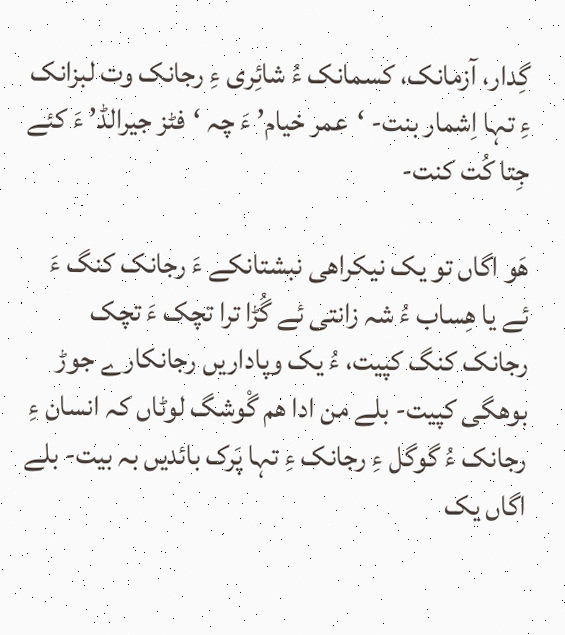گِدار، آزمانک، کسمانک ءُ شائِری ءِ رجانک وت لبزانک ءِ تہا اِشمار بنت- ‘عمر خیام’ ءَ چہ ‘فٹز جیرالڈ’ ءَ کئے جِتا کُت کنت-

ھَو اگاں تو یک نیکراھی نبشتانکے ءَ رجانک کنگ ءَ ئے یا ھِساب ءُ شہ زانتی ئے گُڑا ترا تچک ءَ تچک رجانک کنگ کپیت، ءُ یک وپاداریں رجانکارے جوڑ بوھگی کپیت- بلے من ادا ھم گْوشگ لوٹاں کہ انسان ءِ رجانک ءُ گوگل ءِ رجانک ءِ تہا پَرک بائدیں بہ بیت- بلے اگاں یک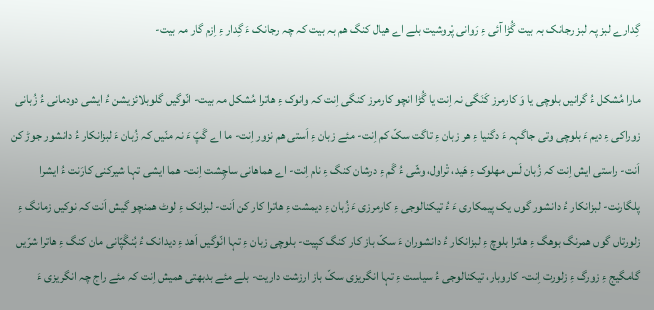گِدارے لبز پہ لبز رجانک بہ بیت گُڑا آئی ءِ رَوانی پْروشیت بلے اے ھیال کنگ ھم بہ بیت کہ چہ رجانک ءَ گِدار ءِ اِزم گار مہ بیت-

مارا مُشکل ءُ گرانیں بلوچی یا وَ کارمرز کَنَگی نہ اِنت یا گُڑا انچو کارمرز کنگی اِنت کہ وانوک ءِ ھاترا مُشکل مہ بیت- انّوگیں گلوبلائزیشن ءُ ایشی دودمانی ءُ زُبانی زوراکی ءِ دیم ءَ بلوچی وتی جاگہہ ءَ دگنیا ءِ ھر زبان ءِ تاگت سکّ کم اِنت- مئے زبان ءِ اَستی ھم نزور اِنت- ما اے گَپّ ءَ نہ منّیں کہ زُبان ءَ لبزانکار ءُ دانشور جوڑ کن اَنت- راستی ایش اِنت کہ زُبان لَس مھلوک ءِ ھَید، تْراول، وشّی ءُ گَم ءِ درشان کنگ ءِ نام اِنت- اے ھماھانی ساچِشت اِنت- ھما ایشی تہا شیرکنی کارَنت ءُ ایشرا پلگارنت- لبزانکار ءُ دانشور گوں یک پیمکاری ءَ ءُ تیکنالوجی ءِ کارمرزی ءَ زُبان ءِ دیمشت ءِ ھاترا کار کن اَنت- لبزانک ءِ لوٹ ھمنچو گیش اَنت کہ نوکیں زمانگ ءِ زلورتاں گوں ھمرنگ بوھگ ءِ ھاترا بلوچ ءِ لبزانکار ءُ دانشوران ءَ سکّ باز کار کنگ کپیت- بلوچی زبان ءِ تہا انّوگیں اَھد ءِ دیدانک ءُ بُنگَپّانی مان کنگ ءِ ھاترا شرّیں گامگیج ءِ زورگ ءِ زلورت اِنت- کاروبار، تیکنالوجی ءُ سیاست ءِ تہا انگریزی سکّ باز ارزشت داریت- بلے مئے بدبھتی ھمیش اِنت کہ مئے راج چہ انگریزی ءَ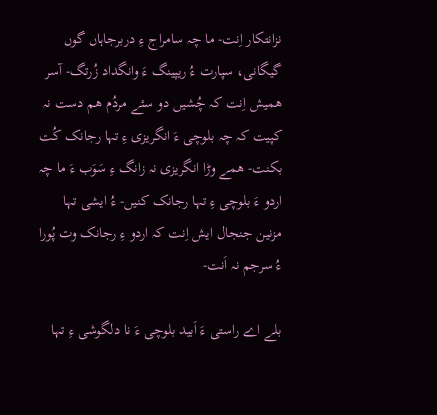نزانتکار اِنت- ما چہ سامراج ءِ دربرجاہاں گوں گیگانی، سپارت ءُ ریپینگ ءَ وانگداد زُرتگ- آسر ھمیش اِنت کہ چُشیں دو سئے مردُم ھم دست نہ کپیت کہ چہ بلوچی ءَ انگریزی ءِ تہا رجانک کُت بکنت- ھمے وڑا انگریزی نہ زانگ ءِ سَوَب ءَ ما چہ اردو ءَ بلوچی ءِ تہا رجانک کنیں- ءُ ایشی تہا مزنین جنجال ایش اِنت کہ اردو ءِ رجانک وت پُورا ءُ سرجم نہ اَنت-

بلے اے راستی ءَ اَبید بلوچی ءَ نا دلگوشی ءِ تہا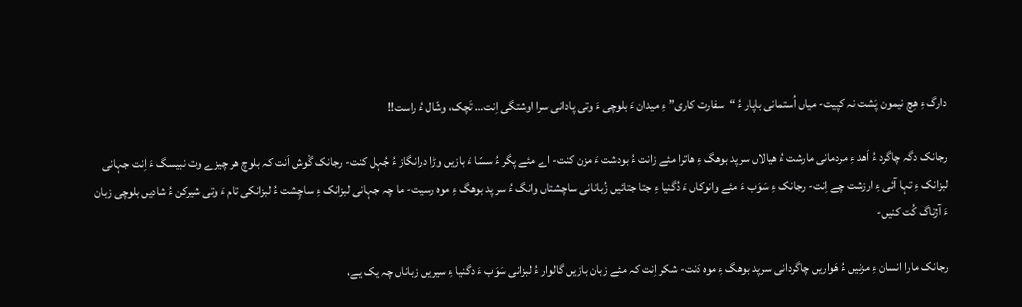دارگ ءِ ھِچ نیمون پَشت نہ کپیت- میاں اُستمانی باپار ءُ “سفارت کاری” ءِ میدان ءَ بلوچی ءَ وتی پادانی سرا اوشتگی اِنت… تَچک، وشّال ءُ راست!!

رجانک دگہ چاگرد ءُ اَھد ءِ مردمانی مارشت ءُ ھیالاں سرپد بوھگ ءِ ھاترا مئے زانت ءُ بودشت ءَ مزن کنت- اے مئے پگر ءُ سسّا ءَ بازیں وڑا درانگاز ءُ جُہل کنت- رجانک گْوش اَنت کہ بلوچ ھر چیزے وت نبیسگ ءَ اِنت جہانی لبزانک ءِ تہا آئی ءِ ارزشت چے اِنت- رجانک ءِ سَوَب ءَ مئے وانوکاں ءَ دُگنیا ءِ جتا جتائیں زُبانانی ساچشتاں وانگ ءُ سر پد بوھگ ءِ موہ رسیت- ما چہ جہانی لبزانک ءِ ساچِشت ءُ لبزانکی تام ءَ وتی شیرکن ءُ شادیں بلوچی زبان ءَ آژناگ کُت کنیں-

رجانک مارا انسان ءِ مزنیں ءُ ھَواریں چاگردانی سرپد بوھگ ءِ موہ دَنت- شکر اِنت کہ مئے زبان بازیں گالوار ءُ لبزانی سَوَب ءَ دگنیا ءِ سیریں زباناں چہ یک یے،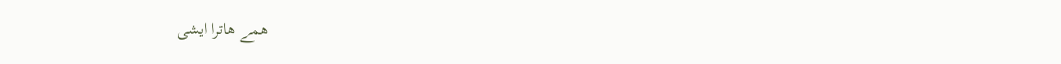ھمے ھاترا ایشی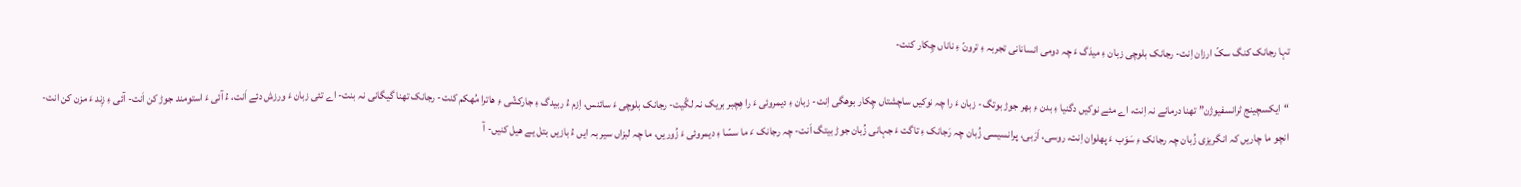تہا رجانک کنگ سکّ ارزان اِنت- رجانک بلوچی زبان ءِ میدَگ ءَ چہ دومی انسانانی تجربہ ءِ ترونّ ءِ ناناں چِکار کنت-

“ایکسچینج ٹرانسفیوژن” تھنا درمانے نہ اِنت، اے مئے نوکیں دگنیا ءِ بدن ءِ بھر جوڑ بوتگ- زبان ءَ را چہ نوکیں ساچشتاں چِکار بوھگی اِنت- زبان ءِ دیمروئی ءَ را ھِچبر بریک نہ لگّیت- رجانک بلوچی ءَ سائنس، اِزم ءُ ربیدگ ءِ جارکشّی ءِ ھاترا مُھکم کنت- رجانک تھنا گیگانی نہ بنت- اے تئی زبان ءَ ورزش دئے اَنت، ءُ آئی ءَ استومند جوڑ کن اَنت- آئی ءِ زِند ءَ مزن کن انت-
انچو ما چاریں کہ انگریزی زُبان چہ رجانک ءِ سَوَب ءَ پھلوان اِنت، روسی، اَرَبی، پرانسیسی زُبان چہ رَجانک ءِ تاگت ءَ جہانی زُبان جوڑ بیتگ اَنت- چہ رجانک ءَ ما سسّا ءِ دیمروئی ءَ زُوریں، ما چہ لبزاں سیر بہ ایں ءُ بازیں بتل یے ھیل کنیں- آ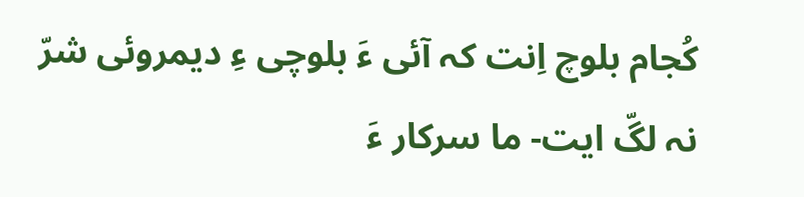کُجام بلوچ اِنت کہ آئی ءَ بلوچی ءِ دیمروئی شرّ نہ لگّ ایت- ما سرکار ءَ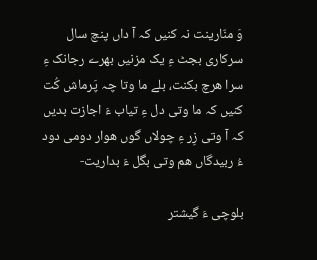وَ منّارینت نہ کنیں کہ آ داں پنچ سال سرکاری بجٹ ءِ یک مزنیں بھرے رجانک ءِ سرا ھرچ بکنت، بلے ما وتا چہ پَرماش کُت کنیں کہ ما وتی دل ءِ تیاب ءَ اجازت بدیں کہ آ وتی زِر ءِ چولاں گوں ھوار دومی دود ءُ ربیدگاں ھم وتی بگل ءَ بداریت-

بلوچی ءَ گیشتر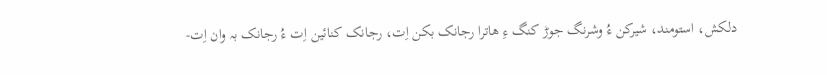دلکش، استومند، شیرکن ءُ وشرنگ جوڑ کنگ ءِ ھاترا رجانک بکن اِت، رجانک کنائین اِت ءُ رجانک بہ وان اِت-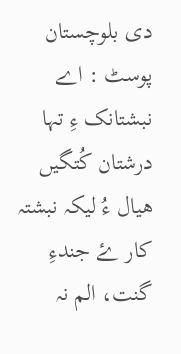دی بلوچستان پوسٹ : اے نبشتانک ءِ تہا درشتان کُتگیں ھیال ءُ لیکہ نبشتہ کار ۓ جندءِ گنت، الم نہ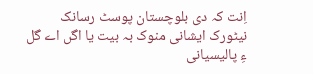اِنت کہ دی بلوچستان پوسٹ رسانک نیٹورک ایشانی منوک بہ بیت یا اگں اے گل ءِ پالیسیانی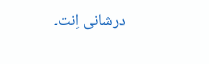درشانی اِنت۔